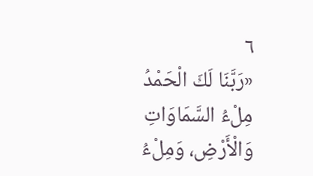٦
«رَبَّنَا لَكَ الْحَمْدُ مِلْءُ السَّمَاوَاتِ وَالْأَرْضِ، وَمِلْءُ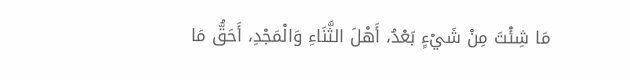مَا شِئْتَ مِنْ شَيْءٍ بَعْدُ، أَهْلَ الثَّنَاءِ وَالْمَجْدِ، أَحَقُّ مَا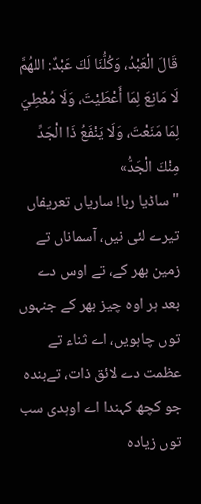قَالَ الْعَبْدُ، وَكُلُّنَا لَكَ عَبْدٌ: اللهُمَّ لَا مَانِعَ لِمَا أَعْطَيْتَ، وَلَا مُعْطِيَ لِمَا مَنَعْتَ، وَلَا يَنْفَعُ ذَا الْجَدِّ مِنْكَ الْجَدُّ»
"ساڈیا ربا! ساریاں تعریفاں تیرے لئی نیں، آسماناں تے زمین بھر کے، تے اوس دے بعد ہر اوہ چیز بھر کے جنہوں توں چاہویں، اے ثناء تے عظمت دے لائق ذات، تےبندہ جو کچھ کہندا اے اوہدی سب توں زیادہ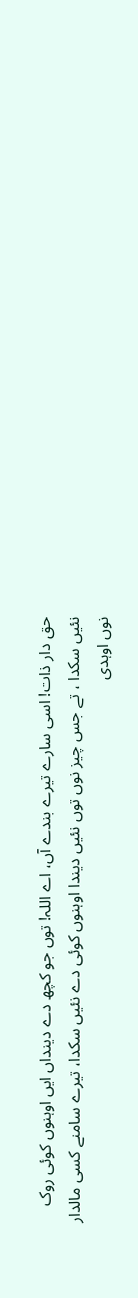حق دار ذات! اسی سارے تیرے بندے آں، اے اللہ! توں جو کچھ دے دینداں ایں اوہنوں کوئی روک نئیں سکدا ، تے جس چیز نوں توں نئیں دیندا اوہنوں کوئی دے نئیں سکدا، تیرے سامنے کسی مالدار نوں اوہدی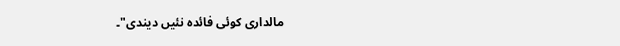مالداری کوئی فائدہ نئیں دیندی"۔